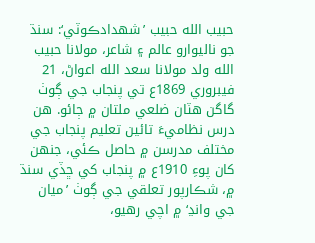حبيب الله حبيب ’شهدادڪوٽي‘: سنڌ جو ناليوارو عالم ۽ شاعر، مولانا حبيب الله ولد مولانا سعد الله اعواڻ، 21 فيبروري 1869ع تي پنجاب جي ڳوٺ گاگن هٽان ضلعي ملتان ۾ ڄائو. هن درس نظاميءَ تائين تعليم پنجاب جي مختلف مدرسن ۾ حاصل ڪئي، جنهن کان پوءِ 1910ع ۾ پنجاب کي ڇڏي سنڌ ۾، شڪارپور تعلقي جي ڳوٺ ’ميان جي وانڍ‘ ۾ اچي رهيو،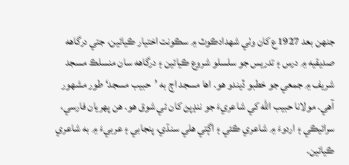جنهن بعد 1927ع کان وٺي شهدادڪوٽ ۾ سڪونت اختيار ڪيائين، جتي درگاهه صديقيه ۾ درس ۽ تدريس جو سلسلو شروع ڪيائين ۽ درگاهه سان منسلڪ مسجد شريف ۾ جمعي جو خطبو ڏيندو هو. اها مسجد اڄ به ’حبيب مسجد‘ طور مشهور آهي. مولانا حبيب الله کي شاعريءَ جو ننڍپڻ کان ئي شوق هو. هن پهريان فارسي، سرائيڪي ۽ اردوءَ ۾ شاعري ڪئي ۽ اڳتي هلي سنڌي، پنجابي ۽ عربيءَ ۾ به شاعري ڪيائين.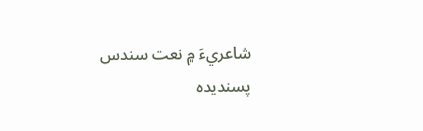شاعريءَ ۾ نعت سندس پسنديده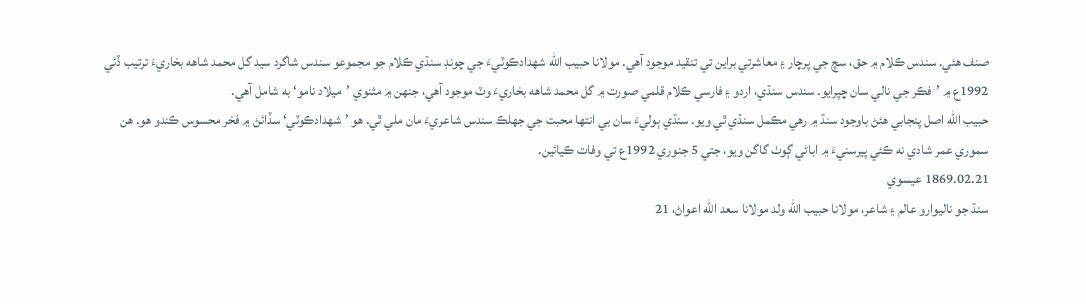صنف هئي. سندس ڪلام ۾ حق، سچ جي پرچار ۽ معاشرتي براين تي تنقيد موجود آهي. مولانا حبيب الله شهدادڪوٽيءَ جي چونڊ سنڌي ڪلام جو مجموعو سندس شاگرد سيد گل محمد شاهه بخاريءَ ترتيب ڏئي 1992ع ۾ ’فڪر جي نالي سان ڇپرايو. سندس سنڌي، اردو ۽ فارسي ڪلام قلمي صورت ۾ گل محمد شاهه بخاريءَ وٽ موجود آهي، جنهن ۾ مثنوي ’ميلاد نامو‘ به شامل آهي.
حبيب الله اصل پنجابي هئڻ باوجود سنڌ ۾ رهي مڪمل سنڌي ٿي ويو. سنڌي ٻوليءَ سان بي انتها محبت جي جهلڪ سندس شاعريءَ مان ملي ٿي. هو ’شهدادڪوٽي‘ سڏائڻ ۾ فخر محسوس ڪندو هو. هن سموري عمر شادي نه ڪئي پيرسنيءَ ۾ اباڻي ڳوٺ گاگن ويو، جتي 5 جنوري 1992ع تي وفات ڪيائين.
1869.02.21 عيسوي
سنڌ جو ناليوارو عالم ۽ شاعر، مولانا حبيب الله ولد مولانا سعد الله اعواڻ، 21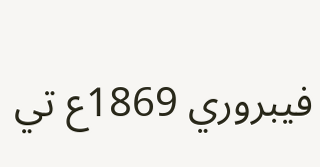فيبروري 1869ع تي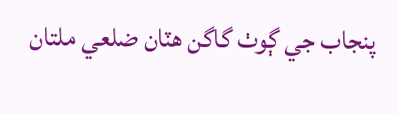پنجاب جي ڳوٺ گاگن هٽان ضلعي ملتان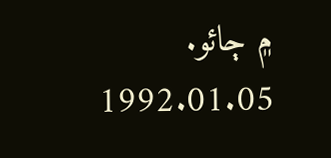۾ ڄائو.
1992.01.05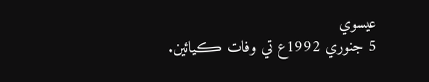عيسوي
5 جنوري 1992ع تي وفات ڪيائين.